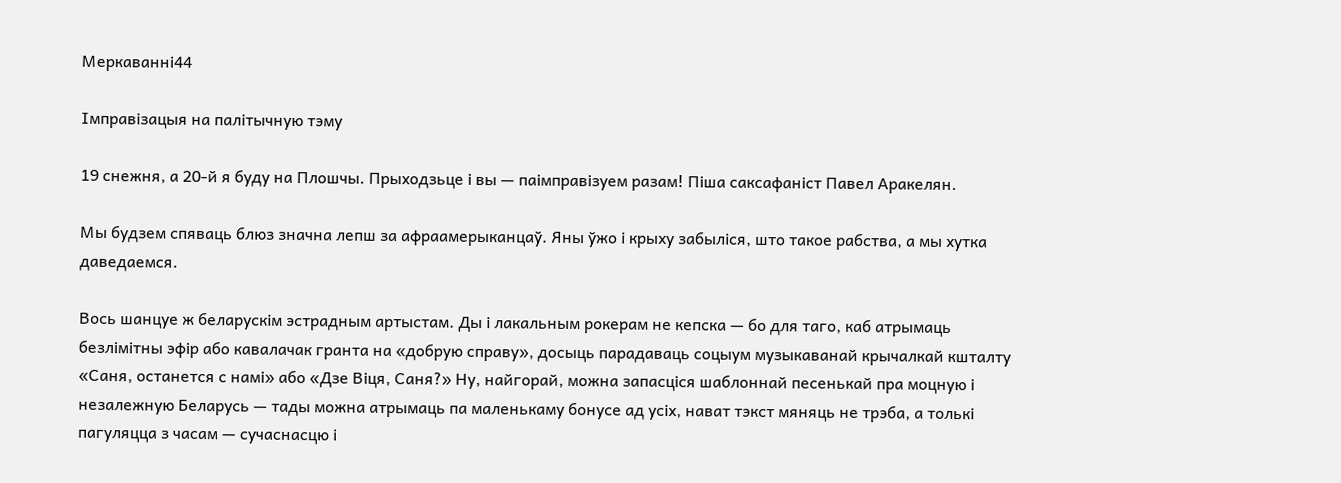Меркаванні44

Імправізацыя на палітычную тэму

19 снежня, а 20-й я буду на Плошчы. Прыходзьце і вы — паімправізуем разам! Піша саксафаніст Павел Аракелян.

Мы будзем спяваць блюз значна лепш за афраамерыканцаў. Яны ўжо і крыху забыліся, што такое рабства, а мы хутка даведаемся.

Вось шанцуе ж беларускім эстрадным артыстам. Ды і лакальным рокерам не кепска — бо для таго, каб атрымаць безлімітны эфір або кавалачак гранта на «добрую справу», досыць парадаваць соцыум музыкаванай крычалкай кшталту «Саня, останется с намі» або «Дзе Віця, Саня?» Ну, найгорай, можна запасціся шаблоннай песенькай пра моцную і незалежную Беларусь — тады можна атрымаць па маленькаму бонусе ад усіх, нават тэкст мяняць не трэба, а толькі пагуляцца з часам — сучаснасцю і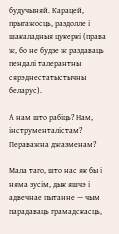будучыняй. Карацей, прыгажосць, раздолле і шакаладныя цукеркі (права ж, бо не будзе ж раздаваць пендалі талерантны сярэднестатыстычны беларус).

А нам што рабіць? Нам, інструменталістам? Пераважна джазменам?

Мала таго, што нас як бы і няма зусім, дык яшчэ і адвечнае пытанне — чым парадаваць грамадскасць,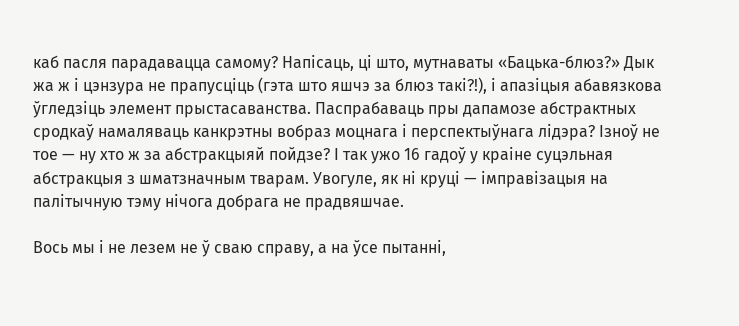каб пасля парадавацца самому? Напісаць, ці што, мутнаваты «Бацька-блюз?» Дык жа ж і цэнзура не прапусціць (гэта што яшчэ за блюз такі?!), і апазіцыя абавязкова ўгледзіць элемент прыстасаванства. Паспрабаваць пры дапамозе абстрактных сродкаў намаляваць канкрэтны вобраз моцнага і перспектыўнага лідэра? Ізноў не тое — ну хто ж за абстракцыяй пойдзе? І так ужо 16 гадоў у краіне суцэльная абстракцыя з шматзначным тварам. Увогуле, як ні круці — імправізацыя на палітычную тэму нічога добрага не прадвяшчае.

Вось мы і не лезем не ў сваю справу, а на ўсе пытанні,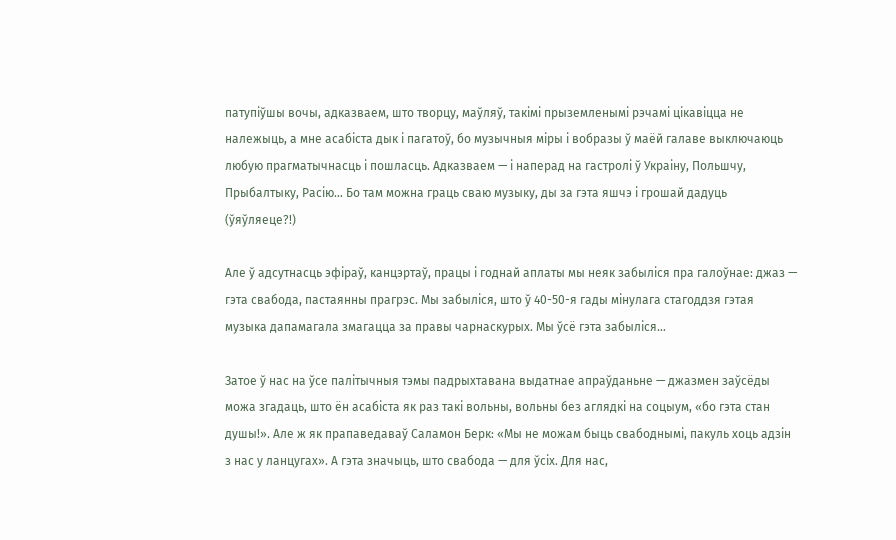патупіўшы вочы, адказваем, што творцу, маўляў, такімі прыземленымі рэчамі цікавіцца не належыць, а мне асабіста дык і пагатоў, бо музычныя міры і вобразы ў маёй галаве выключаюць любую прагматычнасць і пошласць. Адказваем — і наперад на гастролі ў Украіну, Польшчу, Прыбалтыку, Расію… Бо там можна граць сваю музыку, ды за гэта яшчэ і грошай дадуць (ўяўляеце?!)

Але ў адсутнасць эфіраў, канцэртаў, працы і годнай аплаты мы неяк забыліся пра галоўнае: джаз — гэта свабода, пастаянны прагрэс. Мы забыліся, што ў 40-50-я гады мінулага стагоддзя гэтая музыка дапамагала змагацца за правы чарнаскурых. Мы ўсё гэта забыліся…

Затое ў нас на ўсе палітычныя тэмы падрыхтавана выдатнае апраўданьне — джазмен заўсёды можа згадаць, што ён асабіста як раз такі вольны, вольны без аглядкі на соцыум, «бо гэта стан душы!». Але ж як прапаведаваў Саламон Берк: «Мы не можам быць свабоднымі, пакуль хоць адзін з нас у ланцугах». А гэта значыць, што свабода — для ўсіх. Для нас,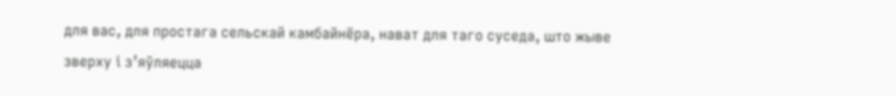для вас, для простага сельскай камбайнёра, нават для таго суседа, што жыве зверху і з’яўляецца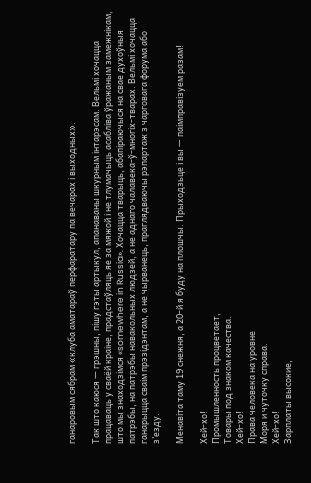ганаровым сябрам «клуба аматараў перфаратару па вечарах і выходных».

Так што каюся — грэшны, пішу гэты артыкул, апанаваны шкурным інтарэсам. Вельмі хочацца працаваць у сваёй краіне, прадстаўляць яе за мяжой і не тлумачыць асабліва ўражаным замежнікам, што мы знаходзімся «somewhere in Russia». Хочацца тварыць, абапіраючыся на свае духоўныя патрэбы, на патрэбы навакольных людзей, а не аднаго чалавека-ў-многіх-тварах. Вельмі хочацца ганарыцца сваім прэзідэнтам, а не чырванець, праглядваючы рэпартаж з чарговага форума або з’езду.

Менавіта таму 19 снежня, а 20-й я буду на плошчы. Прыходзьце і вы — паімправізуем разам!

Хей-хо!
Промышленность процветает,
Товары под знаком качества.
Хей-хо!
Права человека на уровне
Моря и чуточку справа.
Хей-хо!
Зарплаты высокие,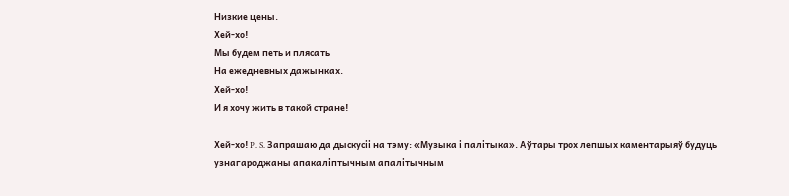Низкие цены.
Хей-хо!
Мы будем петь и плясать
На ежедневных дажынках.
Хей-хо!
И я хочу жить в такой стране!

Хей-хо! P. S. Запрашаю да дыскусіі на тэму: «Музыка і палітыка». Аўтары трох лепшых каментарыяў будуць узнагароджаны апакаліптычным апалітычным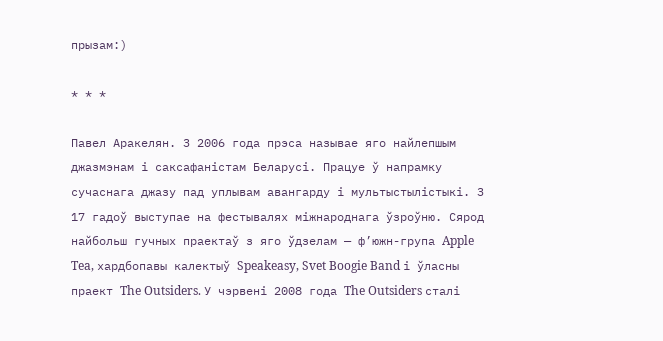прызам:)

* * *

Павел Аракелян. З 2006 года прэса называе яго найлепшым джазмэнам і саксафаністам Беларусі. Працуе ў напрамку сучаснага джазу пад уплывам авангарду і мультыстылістыкі. З 17 гадоў выступае на фестывалях міжнароднага ўзроўню. Сярод найбольш гучных праектаў з яго ўдзелам — ф’южн-група Apple Tea, хардбопавы калектыў Speakeasy, Svet Boogie Band і ўласны праект The Outsiders. У чэрвені 2008 года The Outsiders сталі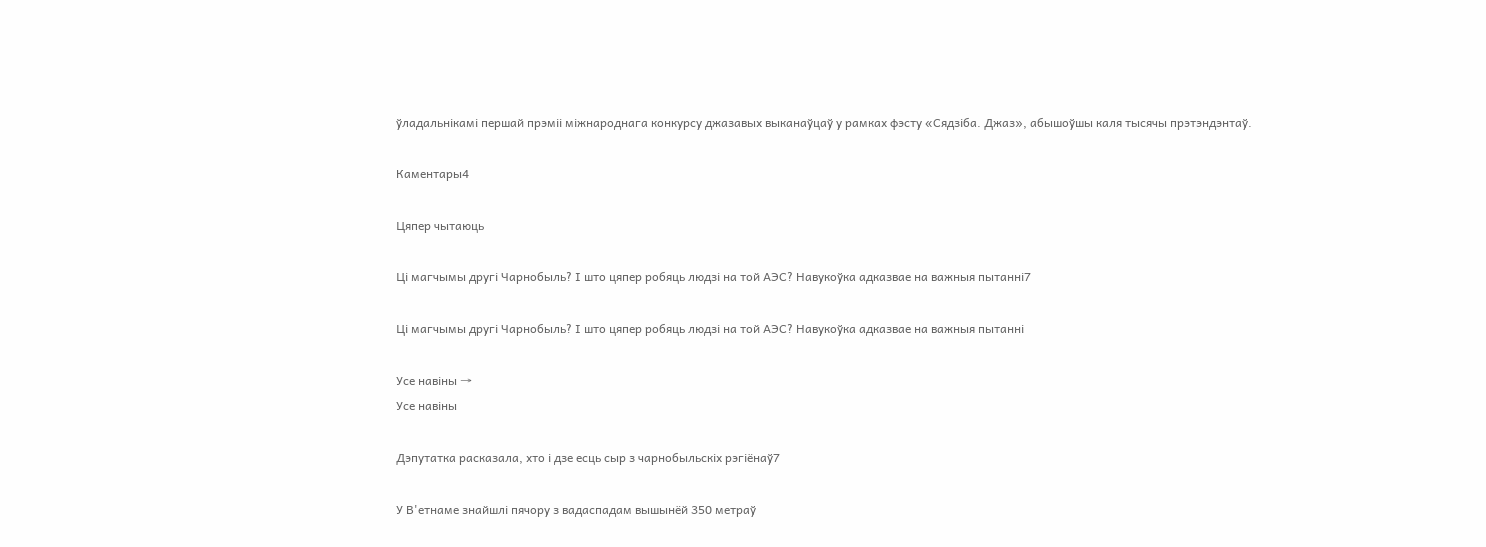ўладальнікамі першай прэміі міжнароднага конкурсу джазавых выканаўцаў у рамках фэсту «Сядзіба. Джаз», абышоўшы каля тысячы прэтэндэнтаў.

Каментары4

Цяпер чытаюць

Ці магчымы другі Чарнобыль? І што цяпер робяць людзі на той АЭС? Навукоўка адказвае на важныя пытанні7

Ці магчымы другі Чарнобыль? І што цяпер робяць людзі на той АЭС? Навукоўка адказвае на важныя пытанні

Усе навіны →
Усе навіны

Дэпутатка расказала, хто і дзе есць сыр з чарнобыльскіх рэгіёнаў7

У В'етнаме знайшлі пячору з вадаспадам вышынёй 350 метраў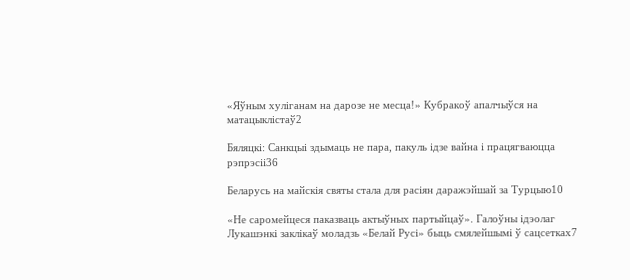«Яўным хуліганам на дарозе не месца!» Кубракоў апалчыўся на матацыклістаў2

Бяляцкі: Санкцыі здымаць не пара, пакуль ідзе вайна і працягваюцца рэпрэсіі36

Беларусь на майскія святы стала для расіян даражэйшай за Турцыю10

«Не саромейцеся паказваць актыўных партыйцаў». Галоўны ідэолаг Лукашэнкі заклікаў моладзь «Белай Русі» быць смялейшымі ў сацсетках7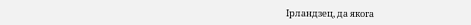Ірландзец, да якога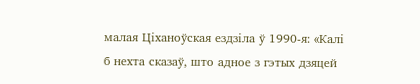малая Ціханоўская ездзіла ў 1990-я: «Калі б нехта сказаў, што адное з гэтых дзяцей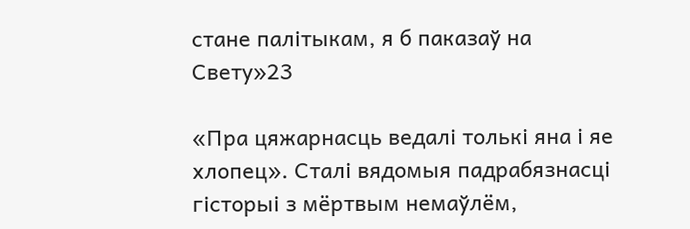стане палітыкам, я б паказаў на Свету»23

«Пра цяжарнасць ведалі толькі яна і яе хлопец». Сталі вядомыя падрабязнасці гісторыі з мёртвым немаўлём,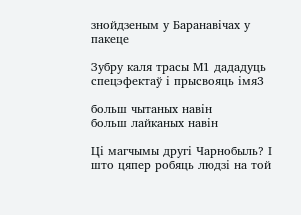знойдзеным у Баранавічах у пакеце

Зубру каля трасы М1 дададуць спецэфектаў і прысвояць імя3

больш чытаных навін
больш лайканых навін

Ці магчымы другі Чарнобыль? І што цяпер робяць людзі на той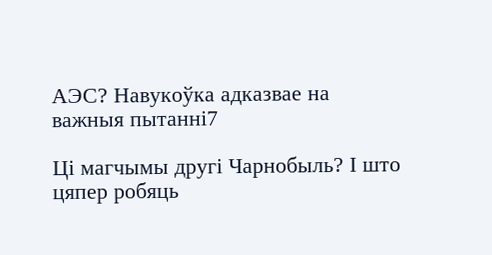АЭС? Навукоўка адказвае на важныя пытанні7

Ці магчымы другі Чарнобыль? І што цяпер робяць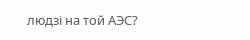людзі на той АЭС?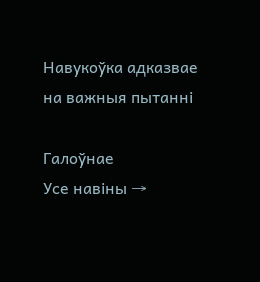Навукоўка адказвае на важныя пытанні

Галоўнае
Усе навіны →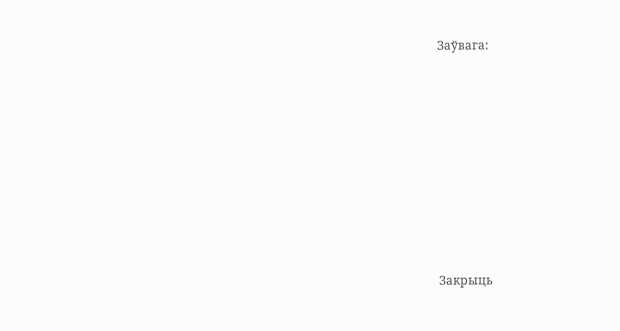Заўвага:









Закрыць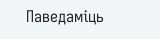Паведаміць